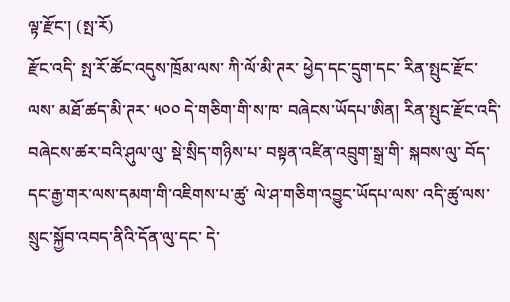ལྟ་རྫོང་། (སྤ་རོ)
རྫོང་འདི་ སྤ་རོ་ཚོང་འདུས་ཁྲོམ་ལས་ ཀི་ལོ་མི་ཊར་ ཕྱེད་དང་དྲུག་དང་ རིན་སྤུང་རྫོང་ལས་ མཐོ་ཚད་མི་ཊར་ ༥༠༠ དེ་གཅིག་གི་ས་ཁ་ བཞེངས་ཡོདཔ་ཨིན། རིན་སྤུང་རྫོང་འདི་བཞེངས་ཚར་བའི་ཤུལ་ལུ་ སྡེ་སྲིད་གཉིས་པ་ བསྟན་འཛིན་འབྲུག་སྒྲ་གི་ སྐབས་ལུ་ བོད་དང་རྒྱ་གར་ལས་དམག་གི་འཇིགས་པ་ཚུ་ ལེ་ཤ་གཅིག་འབྱུང་ཡོདཔ་ལས་ འདི་ཚུ་ལས་ སྲུང་སྐྱོབ་འབད་ནིའི་དོན་ལུ་དང་ དེ་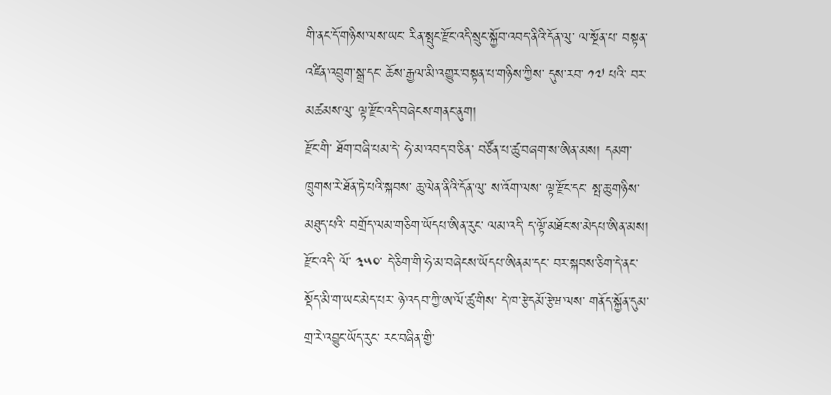གི་ནང་དོ་གཉིས་ལས་ཡང་ རིན་སྤུང་རྫོང་འདི་སྲུང་སྐྱོབ་འབད་ནིའི་དོན་ལུ་ ལ་སྔོན་པ་ བསྟན་འཛིན་འབྲུག་སྒྲ་དང་ ཆོས་རྒྱལ་མི་འགྱུར་བསྟན་པ་གཉིས་ཀྱིས་ དུས་རབ་ ༡༧ པའི་ བར་མཚམས་ལུ་ ལྟ་རྫོང་འདི་བཞེངས་གནང་ནུག།
རྫོང་གི་ ཐོག་བཞི་པམ་དེ་ ཧེ་མ་འབད་བ་ཅིན་ བཙོན་པ་ཚུ་བཞག་ས་ཨིན་མས། དམག་ཁྲུགས་རེ་ཐོན་ཏེ་པའི་སྐབས་ ཆུ་ལེན་ནིའི་དོན་ལུ་ ས་འོག་ལས་ ལྟ་རྫོང་དང་ སྤ་ཆུ་གཉིས་མཐུད་པའི་ བགྲོད་ལམ་གཅིག་ཡོདཔ་ཨིན་རུང་ ལམ་འདི་ ད་ལྟོ་མཐོང་ས་མེདཔ་ཨིན་མས།
རྫོང་འདི་ ལོ་ ༣༥༠་ དེ་ཅིག་གི་ཧེ་མ་བཞེངས་ཡོདཔ་ཨིནམ་དང་ བར་སྐབས་ཅིག་དེ་ནང་སྡོད་མི་ག་ཡང་མེད་པར་ ཉེ་འདབ་ཀྱི་ཨ་ལོ་ཚུ་གིས་ དེ་ཁ་རྩེདམོ་རྩེཝ་ལས་ གནོད་སྐྱོན་དུམ་གྲ་རེ་འབྱུང་ཡོད་རུང་ རང་བཞིན་གྱི་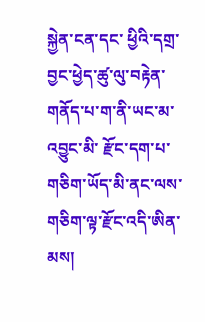སྐྱེན་ངན་དང་ ཕྱིའི་དགྲ་བྱང་ཕྱེད་ཚུ་ལུ་བརྟེན་གནོད་པ་ག་ནི་ཡང་མ་འབྱུང་མི་ རྫོང་དག་པ་གཅིག་ཡོད་མི་ནང་ལས་ གཅིག་ལྟ་རྫོང་འདི་ཨིན་མས།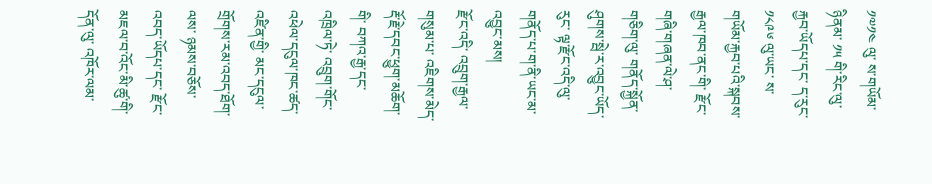༡༧༡༤ ལུ་ ས་གཡོམ་ ཉིནམ་ ༡༥ གི་རིང་ལུ་རྐྱབ་ཡོདཔ་དང་ ད་རུང་ ༡༨༩༦ ལུ་ཡང་ ས་གཡོམ་རྐྱབ་པའི་སྐབས་ རྒྱལ་ཁབ་ནང་གི་ རྫོང་གཞི་གཞན་ལེ་ཤ་གཅིག་ལུ་ གནོད་སྐྱོན་ཤུགས་སྦེ་ར་འབྱུང་ཡོད་རུང་ ལྟ་རྫོང་འདི་ལུ་ གནོད་པ་ག་ནི་ཡང་མ་འབྱུང་མས།
རྫོང་འདི་ འབྲུག་རྒྱལ་གསུམ་པ་ འཇིགས་མེད་ རྡོ་རྗེ་དབང་ཕྱུག་མཆོག་གི་ བཀའ་རྒྱ་དང་འཁྲིལ་ཏེ་ འབྲུག་གོང་འཕེལ་དངུལ་ཁང་ཚད་འཛིན་གྱི་ མང་དངུལ་གྲོགས་རམ་འབད་ཐོག་ལས་ ཉམས་བཅོས་འབད་ཡོདཔ་དང་ རྫོང་མཇལ་བ་འོང་མི་ཚུ་གི་དོན་ལུ་ འཁོར་ལམ་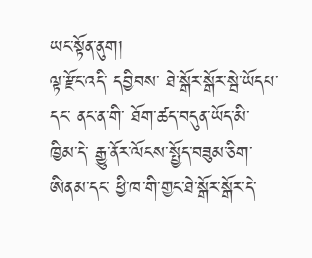ཡང་སྟོན་ནུག།
ལྟ་རྫོང་འདི་ དབྱིབས་ ཐེ་སྒོར་སྒོར་སྦེ་ཡོདཔ་དང་ ནང་ན་གི་ ཐོག་ཚད་བདུན་ཡོད་མི་ ཁྱིམ་དེ་ རྒྱུ་ནོར་ལོངས་སྤྱོད་བཟུམ་ཅིག་ཨིནམ་དང་ ཕྱི་ཁ་གི་གྱང་ཐེ་སྒོར་སྒོར་དེ་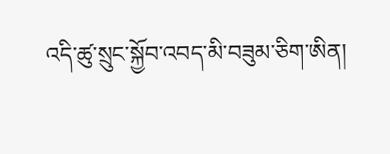འདི་ཚུ་སྲུང་སྐྱོབ་འབད་མི་བཟུམ་ཅིག་ཨིན།